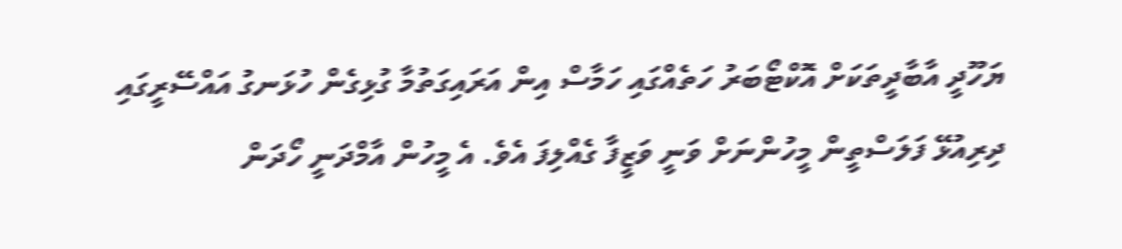ޔަހޫދީ އާބާދީތަކަށް އޮކްޓޯބަރު ހަތެއްގައި ހަމާސް އިން އަރައިގަތުމާ ގުޅިގެން ހުޅަނގު އައްސޭރީގައި ދިރިއުޅޭ ފަލަސްތީން މީހުންނަށް ވަނީ ވަޒީފާ ގެއްލިފަ އެވެ. އެ މީހުން އާމްދަނީ ހޯދަން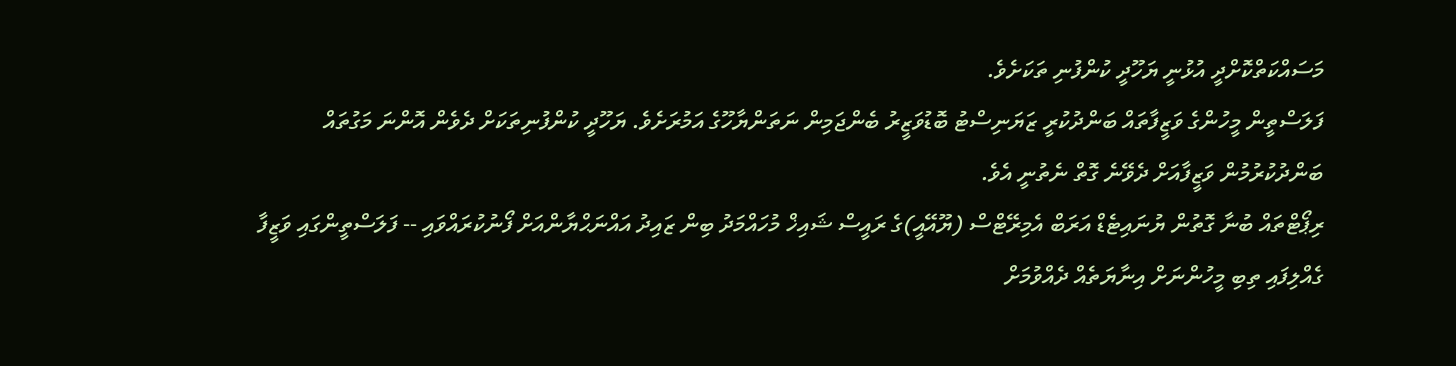މަސައްކަތްކޮށްދީ އުޅުނީ ޔަހޫދީ ކުންފުނި ތަކަށެވެ.
ފަލަސްތީން މީހުންގެ ވަޒީފާތައް ބަންދުކުރީ ޒަޔަނިސްޓު ބޮޑުވަޒީރު ބެންޖަމިން ނަތަންޔާހޫގެ އަމުރަށެވެ. ޔަހޫދީ ކުންފުނިތަކަށް ދެވެން އޮންނަ މަގުތައް ބަންދުކުރުމުން ވަޒީފާއަށް ދެވޭނެ ގޮތް ނެތުނީ އެވެ.
ރިޕޯޓްތައް ބުނާ ގޮތުން ޔުނައިޓެޑް އަރަބް އެމިރޭޓްސް (ޔޫއޭއީ)ގެ ރައީސް ޝައިޚް މުހައްމަދު ބިން ޒައިދު އައްނަޙްޔާންއަށް ފޯނުކުރައްވައި -- ފަލަސްތީންގައި ވަޒީފާ ގެއްލިފައި ތިބި މީހުންނަށް އިނާޔަތެއް ދެއްވުމަށް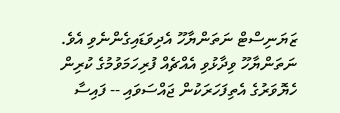ޒަޔަނިސްޓް ނަތަންޔާހޫ އެދިވަޑައިގެންނެވި އެވެ.
ނަތަންޔާހޫ ވިދާޅުވި އެއްޗެއް ފުރިހަމަވުމުގެ ކުރިން ހެޔޮވަރުގެ އެތިފަހަރަކުން ޖައްސަވައި -- ފައިސާ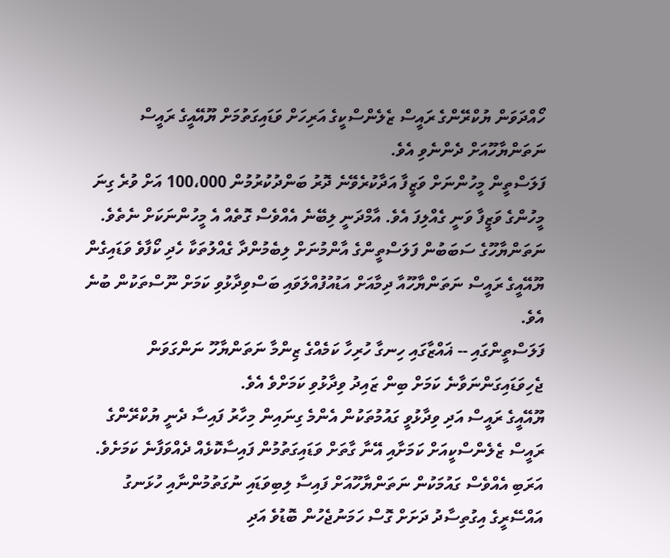ހޯއްދަވަން ޔުކްރޭންގެ ރައީސް ޒެލެންސްކީގެ އަރިހަށް ވަޑައިގަތުމަށް ޔޫއޭއީގެ ރައީސް ނަތަންޔާހޫއަށް ދެންނެވި އެވެ.
ފަލަސްތީން މީހުންނަށް ވަޒީފާ އަދާކުރެވޭނެ ދޮރު ބަންދުކުރުމުން 100،000 އަށް ވުރެ ގިނަ މީހުންގެ ވަޒީފާ ވަނީ ގެއްލިފަ އެވެ. އާމްދަނީ ލިބޭނެ އެއްވެސް ގޮތެއް އެ މީހުންނަކަށް ނެތެވެ.
ނަތަންޔާހޫގެ ސަބަބުން ފަލަސްތީންގެ އާންމުނަށް ލިބެމުންދާ ގެއްލުތަކާ ހެދި ކޯފާވެ ވަޑައިގެން ޔޫއޭއީގެ ރައީސް ނަތަންޔާހޫއާ ދިމާއަށް އަޑުއުފުއްލަވައި ބަސްވިދާޅުވި ކަމަށް ނޫސްތަކުން ބުނެ އެވެ.
ފަލަސްތީންގައި -- ޣައްޒާގައި ހިނގާ ހުރިހާ ކަމެއްގެ ޒިންމާ ނަތަންޔާހޫ ނަންގަވަން ޖެހިވަޑައިގަންނަވާނެ ކަމަށް ބިން ޒައިދު ވިދާޅުވި ކަމަށްވެ އެވެ.
ޔޫއޭއީގެ ރައީސް އަދި ވިދާޅުވީ ގައުމުތަކުން އެންމެ ގިނައިން މިހާރު ފައިސާ ދެނީ ޔުކްރޭންގެ ރައީސް ޒެލެންސްކީއަށް ކަމަށާއި އޭނާ ގާތަށް ވަޑައިގަތުމުން ފައިސާކޮޅެއް ދެއްވަފާނެ ކަމަށެވެ.
އަރަބި އެއްވެސް ގައުމަކުން ނަތަންޔާހޫއަށް ފައިސާ ލިބިވަޑައި ނުގަތުމުންނާއި ހުޅަނގު އައްސޭރީގެ އިގުތިސާދު ދަށަށް ގޮސް ހަމަނުޖެހުން ބޮޑުވެ އަދި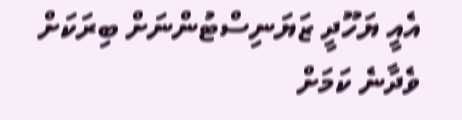އެއީ ޔަހޫދީ ޒަޔަނިސްޓުންނަށް ބިރަކަށް ވެދާނެ ކަމަށް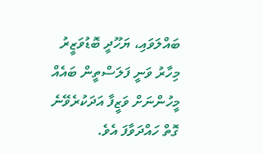ބައްލަވައި، ޔަހޫދީ ބޮޑުވަޒީރު މިހާރު ވަނީ ފަލަސްތީން ބައެއް މީހުންނަށް ވަޒީފާ އަދަކުރެވޭނެ ގޮތް ހައްދަވާފަ އެވެ.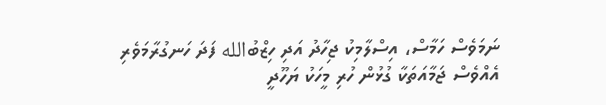ނަމަވެސް ހަމާސް، އިސްލާމިކު ޖިހާދު އަދި ހިޒްބުالله ފަދަ ހަނގުރާމަވެރި އެއްވެސް ޖަމާއަތަކާ ގުޅުން ހުރި މީހަކު ޔަހޫދީ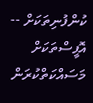ކުންފުނިތަކަށް -- އޮފީސްތަކަށް މަސައްކަތްކުރަން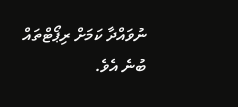ނުވައްދާ ކަމަށް ރިޕޯޓްތައް ބުނެ އެވެ.